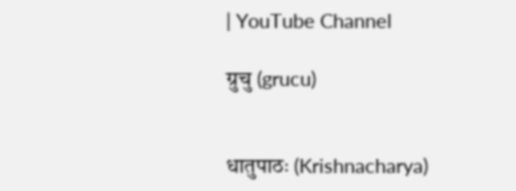| YouTube Channel

ग्रुचु (grucu)


धातुपाठः (Krishnacharya)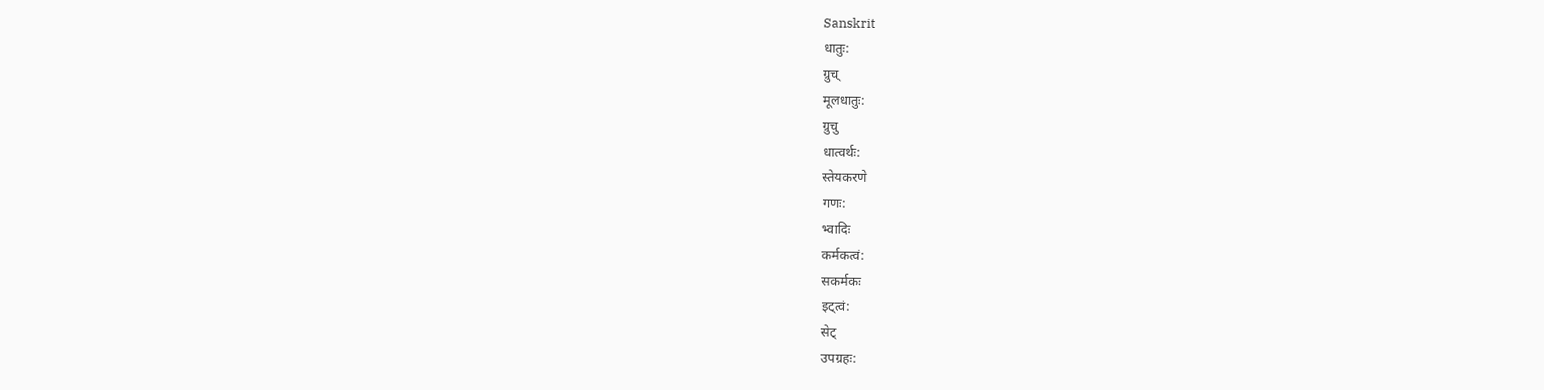Sanskrit
धातुः:
ग्रुच्
मूलधातुः:
ग्रुचु
धात्वर्थः:
स्तेयकरणे
गणः:
भ्वादिः
कर्मकत्वं:
सकर्मकः
इट्त्वं:
सेट्
उपग्रहः: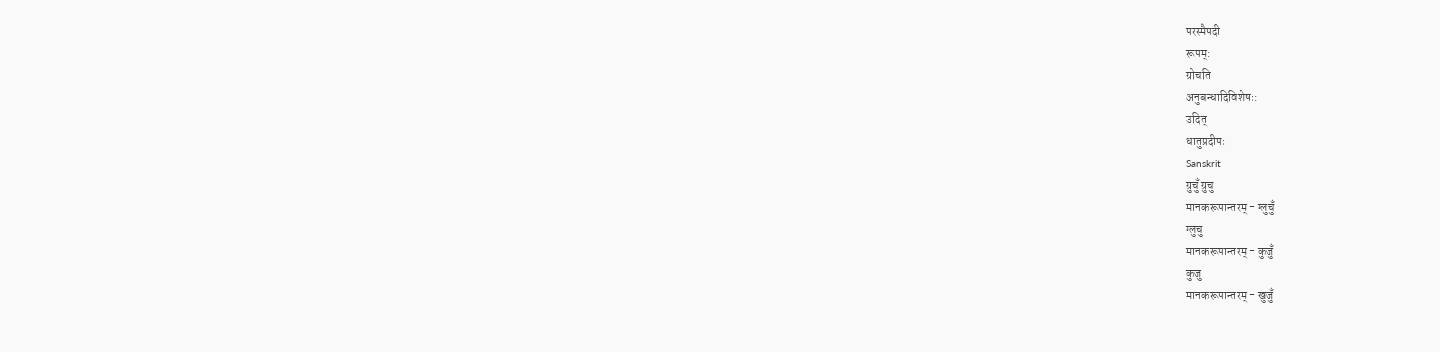परस्मैपदी
रूपम्:
ग्रोचति
अनुबन्धादिविशेषः:
उदित्
धातुप्रदीपः
Sanskrit
ग्रुचुँ ग्रुचु
मानकरूपान्तरम् - ग्लुचुँ
ग्लुचु
मानकरूपान्तरम् - कुजुँ
कुजु
मानकरूपान्तरम् - खुजुँ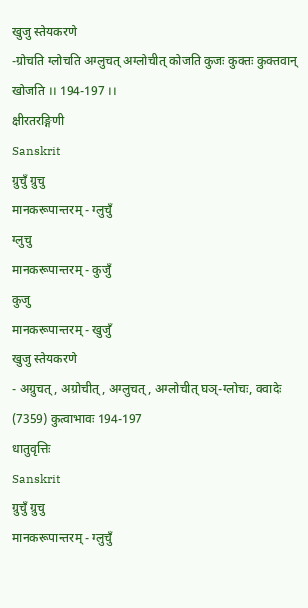खुजु स्तेयकरणे
-ग्रोचति ग्लोचति अग्लुचत् अग्लोचीत् कोजति कुजः कुक्तः कुक्तवान् खोजति ।। 194-197 ।।
क्षीरतरङ्गिणी
Sanskrit
ग्रुचुँ ग्रुचु
मानकरूपान्तरम् - ग्लुचुँ
ग्लुचु
मानकरूपान्तरम् - कुजुँ
कुजु
मानकरूपान्तरम् - खुजुँ
खुजु स्तेयकरणे
- अग्रुचत्, अग्रोचीत्, अग्लुचत्, अग्लोचीत् घञ्-ग्लोचः, क्वादेः (7359) कुत्वाभावः 194-197
धातुवृत्तिः
Sanskrit
ग्रुचुँ ग्रुचु
मानकरूपान्तरम् - ग्लुचुँ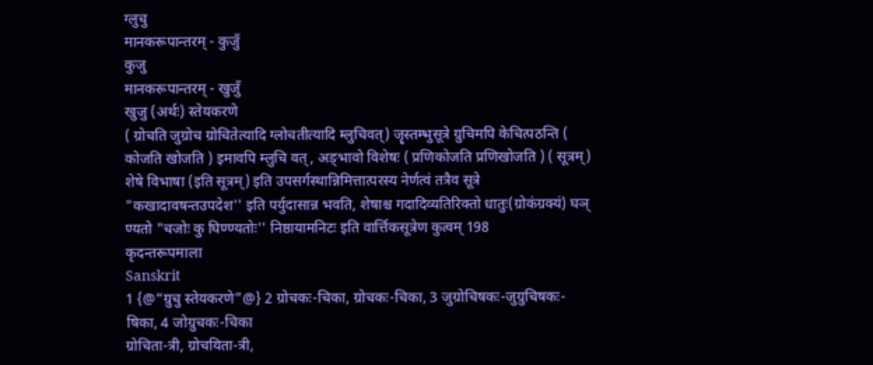ग्लुचु
मानकरूपान्तरम् - कुजुँ
कुजु
मानकरूपान्तरम् - खुजुँ
खुजु (अर्थः) स्तेयकरणे
( ग्रोचति जुग्रोच ग्रोचितेत्यादि ग्लोचतीत्यादि म्लुचिवत्) जॄस्तम्भुसूत्रे ग्रुचिमपि केचित्पठन्ति ( कोजति खोजति ) इमावपि म्लुचि वत्, अङ्भावो विशेषः ( प्रणिकोजति प्रणिखोजति ) ( सूत्रम्) शेषे विभाषा (इति सूत्रम्) इति उपसर्गस्थान्निमित्तात्परस्य नेर्णत्वं तत्रैव सूत्रे "कखादावषन्तउपदेश'' इति पर्युदासान्न भवति, शेषाश्च गदादिव्यतिरिक्तो धातुः(ग्रोकंग्रक्यं) घञ् ण्यतो "चजोः कु घिण्ण्यतोः'' निष्ठायामनिटः इति वार्त्तिकसूत्रेण कुत्वम् 198
कृदन्तरूपमाला
Sanskrit
1 {@“ग्रुचु स्तेयकरणे”@} 2 ग्रोचकः-चिका, ग्रोचकः-चिका, 3 जुग्रोचिषकः-जुग्रुचिषकः-षिका, 4 जोग्रुचकः-चिका
ग्रोचिता-त्री, ग्रोचयिता-त्री,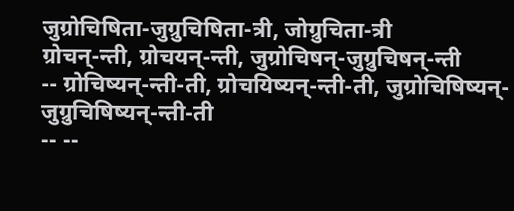जुग्रोचिषिता-जुग्रुचिषिता-त्री, जोग्रुचिता-त्री
ग्रोचन्-न्ती, ग्रोचयन्-न्ती, जुग्रोचिषन्-जुग्रुचिषन्-न्ती
-- ग्रोचिष्यन्-न्ती-ती, ग्रोचयिष्यन्-न्ती-ती, जुग्रोचिषिष्यन्-जुग्रुचिषिष्यन्-न्ती-ती
-- --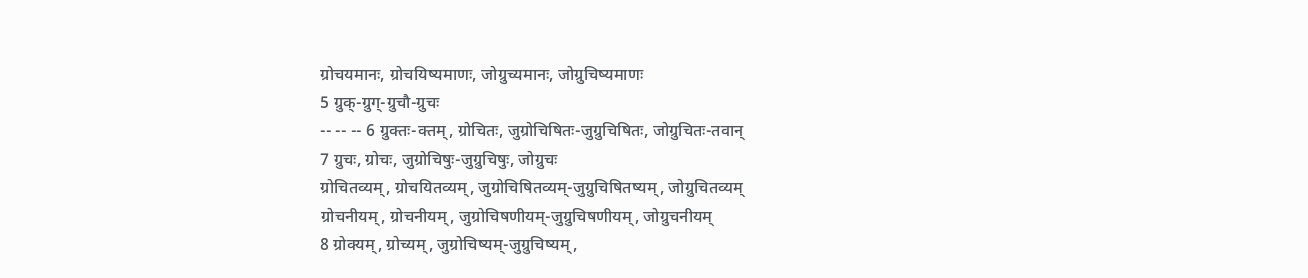ग्रोचयमानः, ग्रोचयिष्यमाणः, जोग्रुच्यमानः, जोग्रुचिष्यमाणः
5 ग्रुक्-ग्रुग्-ग्रुचौ-ग्रुचः
-- -- -- 6 ग्रुक्तः-क्तम्, ग्रोचितः, जुग्रोचिषितः-जुग्रुचिषितः, जोग्रुचितः-तवान्
7 ग्रुचः, ग्रोचः, जुग्रोचिषुः-जुग्रुचिषुः, जोग्रुचः
ग्रोचितव्यम्, ग्रोचयितव्यम्, जुग्रोचिषितव्यम्-जुग्रुचिषितष्यम्, जोग्रुचितव्यम्
ग्रोचनीयम्, ग्रोचनीयम्, जुग्रोचिषणीयम्-जुग्रुचिषणीयम्, जोग्रुचनीयम्
8 ग्रोक्यम्, ग्रोच्यम्, जुग्रोचिष्यम्-जुग्रुचिष्यम्,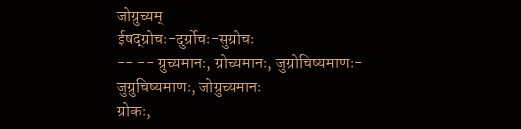जोग्रुच्यम्
ईषद्ग्रोचः-दुर्ग्रोचः-सुग्रोचः
-- -- ग्रुच्यमानः, ग्रोच्यमानः, जुग्रोचिष्यमाणः-जुग्रुचिष्यमाणः, जोग्रुच्यमानः
ग्रोकः,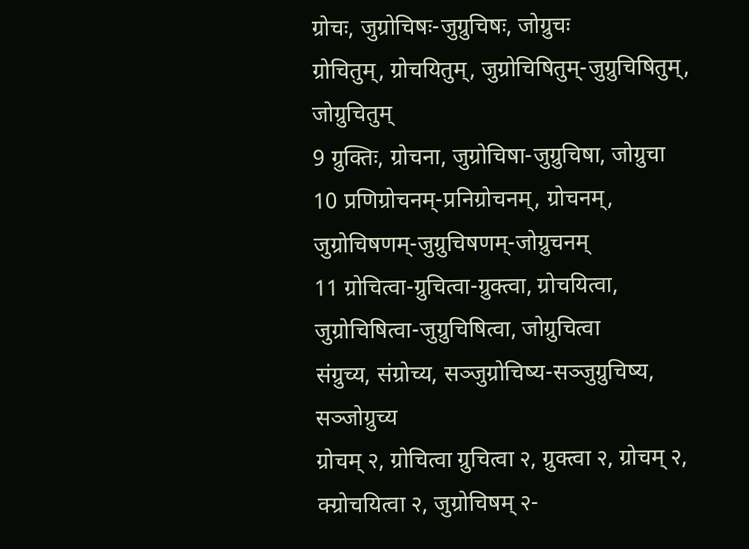ग्रोचः, जुग्रोचिषः-जुग्रुचिषः, जोग्रुचः
ग्रोचितुम्, ग्रोचयितुम्, जुग्रोचिषितुम्-जुग्रुचिषितुम्, जोग्रुचितुम्
9 ग्रुक्तिः, ग्रोचना, जुग्रोचिषा-जुग्रुचिषा, जोग्रुचा
10 प्रणिग्रोचनम्-प्रनिग्रोचनम्, ग्रोचनम्, जुग्रोचिषणम्-जुग्रुचिषणम्-जोग्रुचनम्
11 ग्रोचित्वा-ग्रुचित्वा-ग्रुक्त्वा, ग्रोचयित्वा, जुग्रोचिषित्वा-जुग्रुचिषित्वा, जोग्रुचित्वा
संग्रुच्य, संग्रोच्य, सञ्जुग्रोचिष्य-सञ्जुग्रुचिष्य, सञ्जोग्रुच्य
ग्रोचम् २, ग्रोचित्वा ग्रुचित्वा २, ग्रुक्त्वा २, ग्रोचम् २, क्ग्रोचयित्वा २, जुग्रोचिषम् २-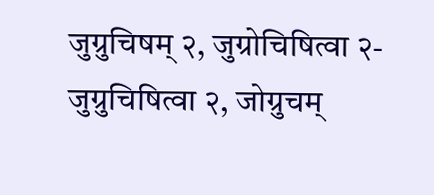जुग्रुचिषम् २, जुग्रोचिषित्वा २-जुग्रुचिषित्वा २, जोग्रुचम्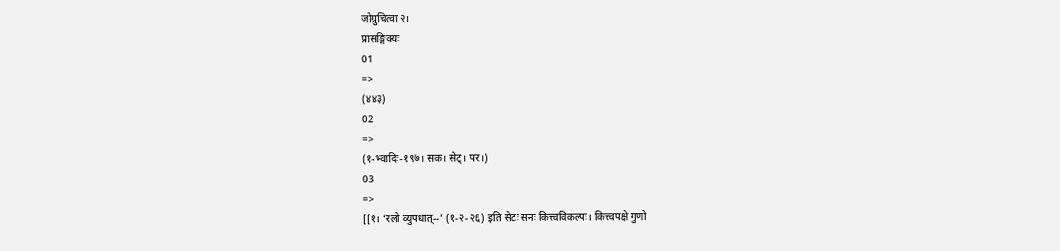जोग्रुचित्वा २।
प्रासङ्गिक्यः
01
=>
(४४३)
02
=>
(१-भ्वादिः-१९७। सक। सेट्। पर।)
03
=>
[[१। ‘रलो व्युपधात्--’ (१-२-२६) इति सेटः सनः कित्त्वविकल्पः। कित्त्वपक्षे गुणो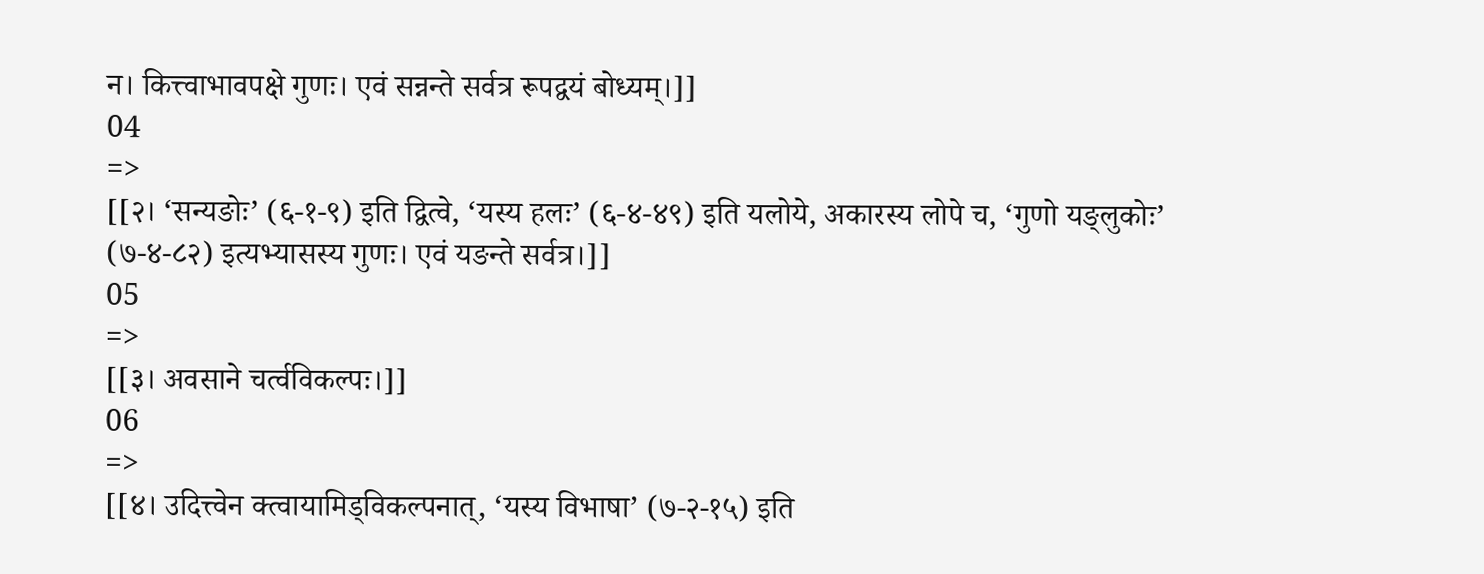न। कित्त्वाभावपक्षे गुणः। एवं सन्नन्ते सर्वत्र रूपद्वयं बोध्यम्।]]
04
=>
[[२। ‘सन्यङोः’ (६-१-९) इति द्वित्वे, ‘यस्य हलः’ (६-४-४९) इति यलोये, अकारस्य लोपे च, ‘गुणो यङ्लुकोः’ (७-४-८२) इत्यभ्यासस्य गुणः। एवं यङन्ते सर्वत्र।]]
05
=>
[[३। अवसाने चर्त्वविकल्पः।]]
06
=>
[[४। उदित्त्वेन क्त्वायामिड्विकल्पनात्, ‘यस्य विभाषा’ (७-२-१५) इति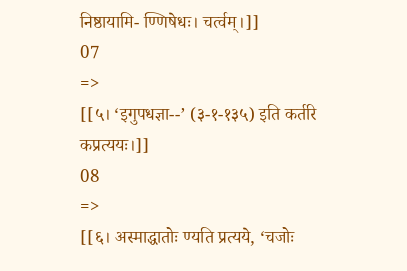निष्ठायामि- ण्णिषेधः। चर्त्वम्।]]
07
=>
[[५। ‘इगुपधज्ञा--’ (३-१-१३५) इति कर्तरि कप्रत्ययः।]]
08
=>
[[६। अस्माद्धातोः ण्यति प्रत्यये, ‘चजोः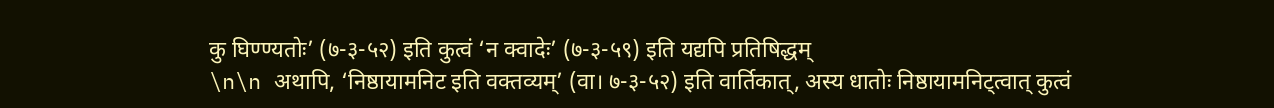कु घिण्ण्यतोः’ (७-३-५२) इति कुत्वं ‘न क्वादेः’ (७-३-५९) इति यद्यपि प्रतिषिद्धम्
\n\n अथापि, ‘निष्ठायामनिट इति वक्तव्यम्’ (वा। ७-३-५२) इति वार्तिकात्, अस्य धातोः निष्ठायामनिट्त्वात् कुत्वं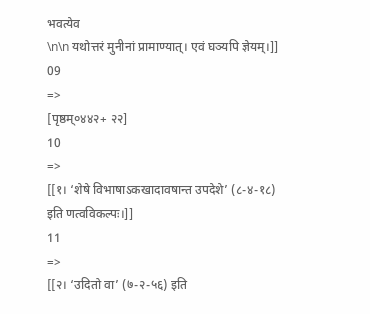भवत्येव
\n\n यथोत्तरं मुनीनां प्रामाण्यात्। एवं घञ्यपि ज्ञेयम्।]]
09
=>
[पृष्ठम्०४४२+ २२]
10
=>
[[१। ‘शेषे विभाषाऽकखादावषान्त उपदेशे’ (८-४-१८) इति णत्वविकल्पः।]]
11
=>
[[२। ‘उदितो वा’ (७-२-५६) इति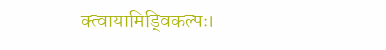क्त्वायामिड्विकल्पः।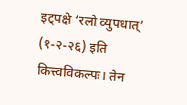इट्पक्षे ‘रलो व्युपधात्’ (१-२-२६) इति कित्त्वविकल्पः। तेन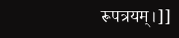रूपत्रयम्।]]